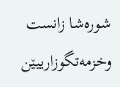شوره‌شا زانست وخزمه‌تگوزارییێن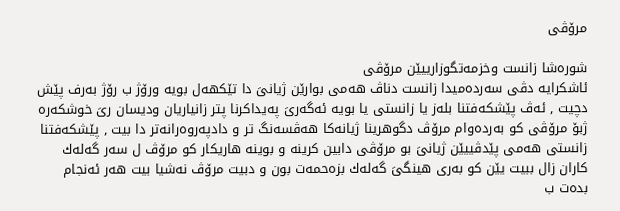مرۆڤى

شوره‌شا زانست وخزمه‌تگوزارییێن مرۆڤى
ئاشكرایه‌ دڤى سه‌رده‌میدا زانست دناڤ هه‌مى بوارێن ژیانىَ دا تێكهه‌ل بویه‌ ورۆژ ب رۆژ به‌رف پێش دچیت , ئه‌ڤ پێشكه‌فتنا بله‌ز یا زانستى یا بویه‌ ئه‌گه‌رىَ په‌یداكرنا پتر زانیاریان ودیسان رىَ خوشكه‌ره‌ ژبۆ مرۆڤى كو به‌رده‌وام مرۆڤ دگوهرینا ژیانه‌كا هه‌ڤسه‌نگ تر و دادپه‌روه‌رانه‌تر دا بیت , پێشكه‌فتنا زانستى هه‌مى پێدڤییێن ژیانىَ بو مرۆڤى دابین كرینه‌ و بوینه‌ هاریكار كو مرۆڤ ل سه‌ر گه‌له‌ك كاران زال ببیت یێن كو به‌رى هینگىَ گه‌له‌ك بزه‌حمه‌ت بون و دبیت مرۆڤ نه‌شیا بیت هه‌ر ئه‌نجام بده‌ت ب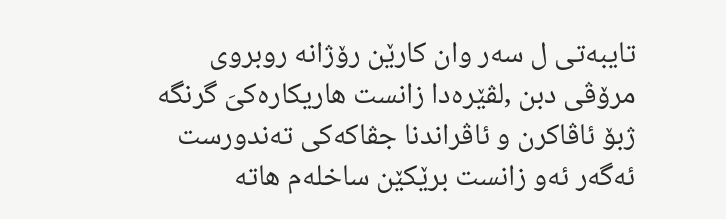تایبه‌تى ل سه‌ر وان كارێن رۆژانه‌ روبروى مرۆڤى دبن ,لڤێره‌دا زانست هاریكاره‌كىَ گرنگه‌ ژبۆ ئاڤاكرن و ئاڤراندنا جڤاكه‌كى ته‌ندورست ئه‌گه‌ر ئه‌و زانست برێكێن ساخله‌م هاته‌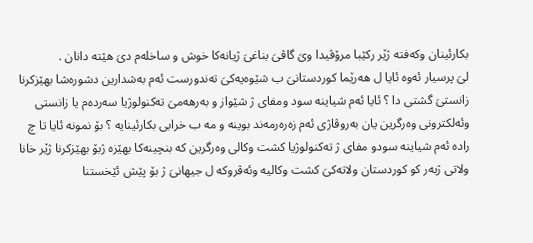بكارئینان وكه‌فته‌ ژێر ركێبا مرۆڤیدا وىَ گاڤىَ بناغىَ ژیانه‌كا خوش و ساخله‌م دىَ هێته‌ دانان .
لىَ پرسیار ئه‌وه‌ ئایا ل هه‌رێما كوردستانىَ ب شێوه‌یه‌كىَ ته‌ندورست ئه‌م به‌شدارین دشوره‌شا بهێزكرنا زانستىَ گشتى دا ؟ ئایا ئه‌م شیاینه‌ سود ومفاى ژ شێواز و به‌رهه‌مىَ ته‌كنولوژیا سه‌رده‌م یا زانستى وئه‌لكترونى وه‌رگرین یان به‌روڤاژى ئه‌م زه‌ره‌رمه‌ند بوینه‌ و مه‌ ب خرابى بكارئینایه‌ ؟ بۆ نمونه‌ ئایا تا چ راده‌ ئه‌م شیاینه‌ سودو مفاى ژ ته‌كنولوژیا كشت وكالى وه‌رگرین كه‌ بنچینه‌كا بهێزه‌ ژبۆ بهێزكرنا ژێر خانا ولاتى ژبه‌ر كو كوردستان ولاته‌كىَ كشت وكالیه‌ وئه‌ڤروكه‌ ل جیهانىَ ژ بۆ پێش ئێخستنا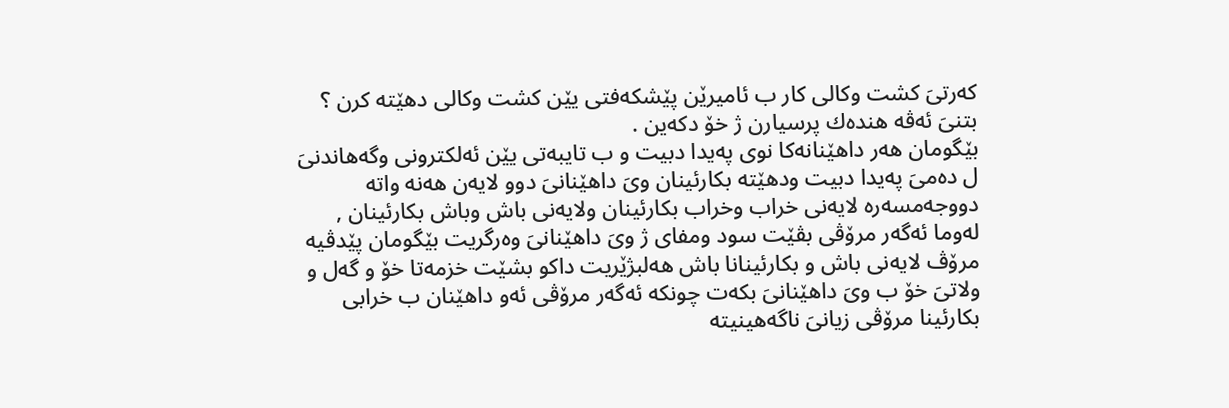كه‌رتىَ كشت وكالى كار ب ئامیرێن پێشكه‌فتى یێن كشت وكالى دهێته‌ كرن ؟ بتنىَ ئه‌ڤه‌ هنده‌ك پرسیارن ژ خۆ دكه‌ین .
بێگومان هه‌ر داهێنانه‌كا نوى په‌یدا دبیت و ب تایبه‌تى یێن ئه‌لكترونى وگه‌هاندنىَ ل ده‌مىَ په‌یدا دبیت ودهێته‌ بكارئینان وىَ داهێنانىَ دوو لایه‌ن هه‌نه‌ واته‌ دووجه‌مسه‌ره‌ لایه‌نى خراب وخراب بكارئینان ولایه‌نى باش وباش بكارئینان , له‌وما ئه‌گه‌ر مرۆڤى بڤێت سود ومفاى ژ وىَ داهێنانىَ وه‌رگریت بێگومان پێدڤیه‌ مرۆڤ لایه‌نى باش و بكارئینانا باش هه‌لبژێریت داكو بشێت خزمه‌تا خۆ و گه‌ل و ولاتىَ خۆ ب وىَ داهێنانىَ بكه‌ت چونكه‌ ئه‌گه‌ر مرۆڤى ئه‌و داهێنان ب خرابى بكارئینا مرۆڤى زیانىَ ناگه‌هینیته‌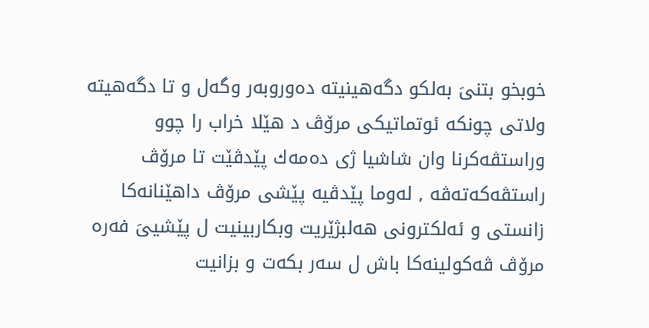خوبخو بتنىَ به‌لكو دگه‌هینیته‌ ده‌وروبه‌ر وگه‌ل و تا دگه‌هیته‌ ولاتى چونكه‌ ئوتماتیكى مرۆڤ د هێلا خراب را چوو وراستڤه‌كرنا وان شاشیا ژى ده‌مه‌ك پێدڤێت تا مرۆڤ راستڤه‌كه‌ته‌ڤه‌ , له‌وما پێدڤیه‌ پێشى مرۆڤ داهێنانه‌كا زانستى و ئه‌لكترونى هه‌لبژێریت وبكاربینیت ل پێشیىَ فه‌ره‌ مرۆڤ ڤه‌كولینه‌كا باش ل سه‌ر بكه‌ت و بزانیت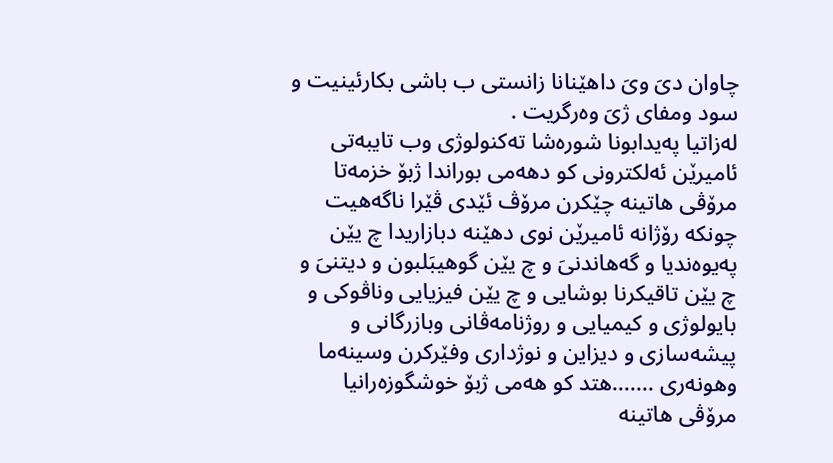چاوان دىَ وىَ داهێنانا زانستى ب باشى بكارئینیت و سود ومفاى ژىَ وه‌رگریت .
له‌زاتیا په‌یدابونا شوره‌شا ته‌كنولوژی وب تایبه‌تى ئامیرێن ئه‌لكترونى كو دهه‌مى بوراندا ژبۆ خزمه‌تا مرۆڤى هاتینه‌ چێكرن مرۆڤ ئێدى ڤێرا ناگه‌هیت چونكه‌ رۆژانه‌ ئامیرێن نوى دهێنه‌ دبازاریدا چ یێن په‌یوه‌ندیا و گه‌هاندنىَ و چ یێن گوهیبَلبون و دیتنىَ و چ یێن تاقیكرنا بوشایى و چ یێن فیزیایی وناڤوكى و بایولوژى و كیمیایى و روژنامه‌ڤانى وبازرگانى و پیشه‌سازى و دیزاین و نوژدارى وفێركرن وسینه‌ما وهونه‌رى .......هتد كو هه‌مى ژبۆ خوشگوزه‌رانیا مرۆڤى هاتینه‌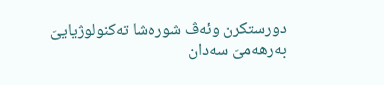دورستكرن وئه‌ڤ شوره‌شا ته‌كنولوژیایىَ به‌رهه‌مىَ سه‌دان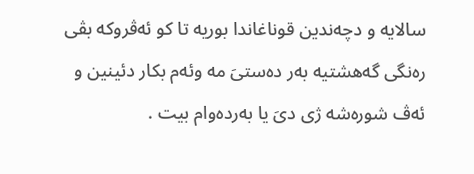سالایه‌ و دچه‌ندین قوناغاندا بوریه‌ تا كو ئه‌ڤروكه‌ بڤى ره‌نگى گه‌هشتیه‌ به‌ر ده‌ستىَ مه‌ وئه‌م بكار دئینین و ئه‌ڤ شوره‌شه‌ ژى دىَ یا به‌رده‌وام بیت .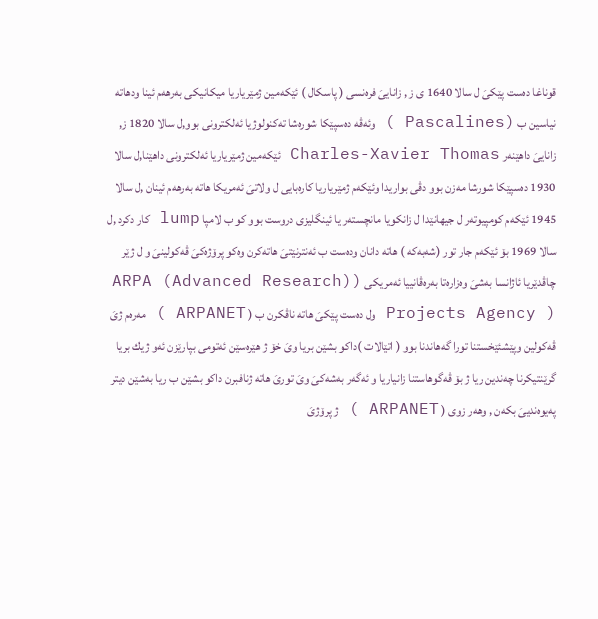قوناغا ده‌ست پێكىَ ل سالا 1640 ى ز , زانایىَ فره‌نسى ( پاسكال ) ئێكه‌مین ژمێریاریا میكانیكى به‌رهه‌م ئینا ودهاته‌ نیاسین ب (Pascalines ) وئه‌ڤه‌ ده‌سپێكا شوره‌شا ته‌كنولوژیا ئه‌لكترونى بوو,ل سالا 1820 ز, زانایىَ داهێنه‌ر Charles-Xavier Thomas ئێكه‌مین ژمێریاریا ئه‌لكترونى داهێنا,ل سالا 1930 ده‌سپێكا شورشا مه‌زن بوو دڤى بواریدا وئێكه‌م ژمێریاریا كاره‌بایى ل ولاتىَ ئه‌مریكا هاته‌ به‌رهه‌م ئینان ,ل سالا 1945 ئێكه‌م كومپیوته‌ر ل جیهانێدا ل زانكویا مانچسته‌ر یا ئینگلیزى دروست بوو كو ب لامپا lump كار دكرد ,ل سالا 1969 بۆ ئێكه‌م جار تور (شه‌به‌كه‌ ) هاته‌ دانان وده‌ست ب ئه‌نترنێتىَ هاته‌كرن وه‌كو پرۆژه‌كىَ ڤه‌كولینىَ و ل ژێر چاڤدێریا ئاژانسا به‌شىَ وه‌زاره‌تا به‌ره‌ڤانییا ئه‌مریكى ((ARPA (Advanced Research Projects Agency ) ول ده‌ست پێكىَ هاته‌ ناڤكرن ب ( ARPANET ) مه‌ره‌م ژىَ ڤه‌كولین وپێشئێخستنا تورا گه‌هاندنا بوو ( اتێالات )داكو بشێن بریا وىَ خۆ ژ هێره‌سێن ئه‌تومى بپارێزن ئه‌و ژیك بریا گرێنتیكرنا چه‌ندین ریا ژ بۆ ڤه‌گوهاستنا زانیاریا و ئه‌گه‌ر به‌شه‌كىَ وىَ تورىَ هاته‌ ژنافبرن داكو بشێن ب ریا به‌شێن دیتر په‌یوه‌ندیىَ بكه‌ن , وهه‌ر زوى ( ARPANET ) ژ پرۆژىَ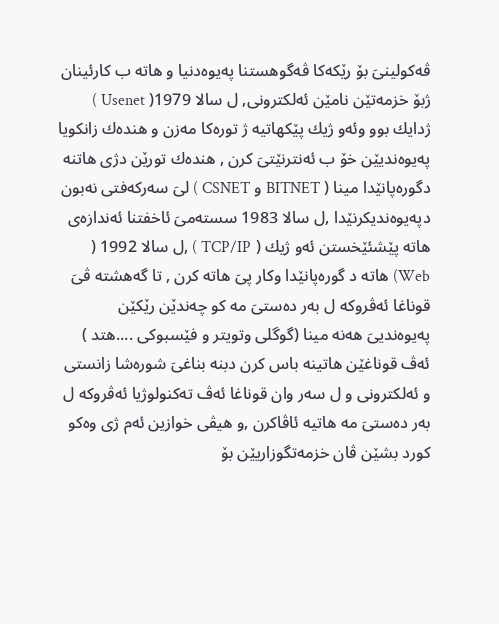ڤه‌كولینىَ بۆ رێكه‌كا ڤه‌گوهستنا په‌یوه‌دنیا و هاته‌ ب كارئینان ژبۆ خزمه‌تێن نامێن ئه‌لكترونى, ل سالا 1979( Usenet ) ژدایك بوو وئه‌و ژیك پێكهاتیه‌ ژ توره‌كا مه‌زن و هنده‌ك زانكویا په‌یوه‌ندیێن خۆ ب ئه‌نترنێتىَ كرن , هنده‌ك تورێن دژى هاتنه‌ دگوره‌پانێدا مینا ( BITNET و CSNET ) لىَ سه‌ركه‌فتى نه‌بون دپه‌یوه‌ندیكرنێدا ,ل سالا 1983 سسته‌مىَ ئاخفتنا ئه‌ندازه‌ى هاته‌ پێشئێخستن ئه‌و ژیك ( TCP/IP ) ,ل سالا 1992 ( Web) هاته‌ د گوره‌پانێدا وكار پىَ هاته‌ كرن , تا گه‌هشته‌ ڤىَ قوناغا ئه‌ڤروكه‌ ل به‌ر ده‌ستىَ مه‌ كو چه‌ندێن رێكێن په‌یوه‌ندیىَ هه‌نه‌ مینا (گوگلى وتویتر و فێسبوكى ....هتد ) ئه‌ڤ قوناغێن هاتینه‌ باس كرن دبنه‌ بناغىَ شوره‌شا زانستى و ئه‌لكترونى و ل سه‌ر وان قوناغا ئه‌ڤ ته‌كنولوژیا ئه‌ڤروكه‌ ل به‌ر ده‌ستىَ مه‌ هاتیه‌ ئاڤاكرن ,و هیڤى خوازین ئه‌م ژى وه‌كو كورد بشێن ڤان خزمه‌تگوزاریێن بۆ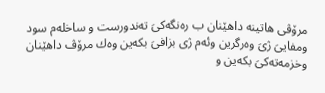مرۆڤى هاتینه‌ داهێنان ب ره‌نگه‌كىَ ته‌ندورست و ساخله‌م سود ومفایىَ ژىَ وه‌رگرین وئه‌م ژى بزافىَ بكه‌ین وه‌ك مرۆڤ داهێنان وخزمه‌ته‌كىَ بكه‌ین و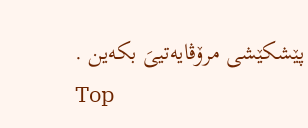پێشكێشى مرۆڤایه‌تیىَ بكه‌ین .
Top